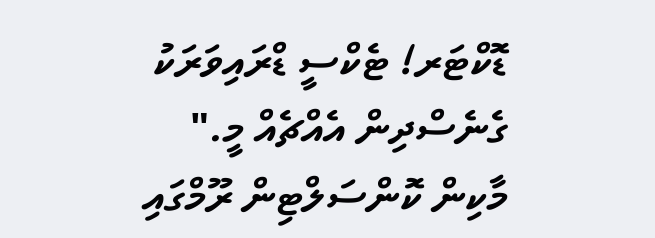ޑޮކްޓަރ! ޓެކްސީ ޑްރައިވަރަކު ގެނެސްދިން އެއްޗެއް މީ." މާކިން ކޮންސަލްޓިން ރޫމްގައި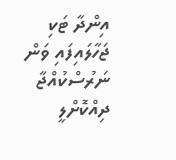އިންދާ ޓަކި ޖަހާލައިފައި ވަން ނަރުސްކުއްޖާ ދިއްކޮށްލީ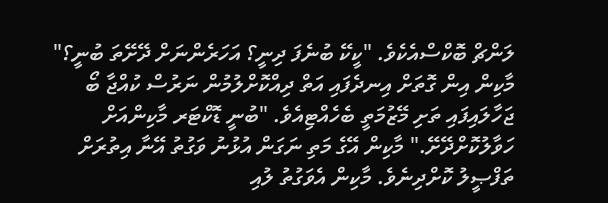ލަންޗް ބޮކްސްއެކެވެ. "ކީކޭ ބުނެފަ ދިނީ؟ އަހަރެންނަށް ދޭށޭތަ ބުނީ؟" މާކިން އިން ގޮތަށް އިނދެފައި އަތް ދިއްކޮށްލުމުން ނަރުސް ކުއްޖާ ބޯ ޖަހާލައިފައި ތަށި މޭޒުމަތީ ބެހެއްޓިއެވެ. "ބުނީ ޑޮކްޓަރ މާކިންއަށް ހަވާލުކޮށްދޭށޭ." މާކިން އޭގެ މަތި ނަގަން އުޅުނު ވަގުތު އޭނާ އިތުރަށް ތަފްޞީލު ކޮށްދިނެވެ. މާކިން އެވަގުތު ލުއި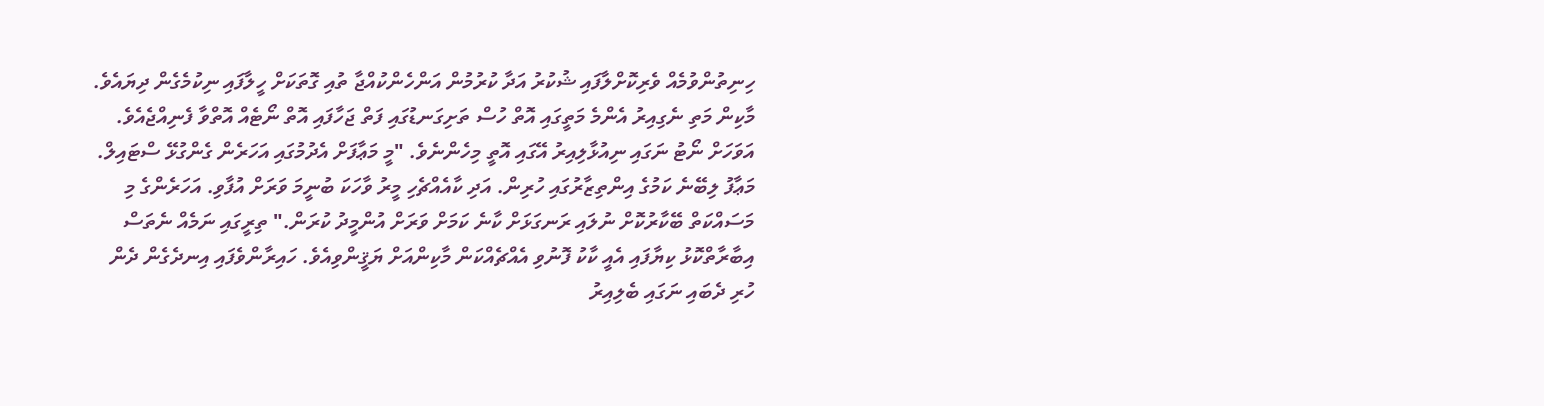ހިނިތުންވުމެއް ވެރިކޮށްލާފައި ޝުކުރު އަދާ ކުރުމުން އަންހެންކުއްޖާ ތުއި ގޮތަކަށް ހީލާފައި ނިކުމެގެން ދިޔައެވެ.
މާކިން މަތި ނެގިއިރު އެންމެ މަތީގައި އޮތް ހުސް ތަށިގަނޑުގައި ފަތް ޖަހާފައި އޮތް ނޯޓެއް އޮތްވާ ފެނިއްޖެއެވެ. އަވަހަށް ނޯޓު ނަގައި ނިއުޅާލިއިރު އޭގައި އޮތީ މިހެންނެވެ. "މީ މަޢާފަށް އެދުމުގައި އަހަރެން ގެންގުޅޭ ސްޓައިލް. މަޢާފު ލިބޭނެ ކަމުގެ އިންތިޒާރުގައި ހުރިން. އަދި ކާއެއްޗެހި މީރު ވާހަކަ ބުނީމަ ވަރަށް އުފާވި. އަހަރެންގެ މި މަސައްކަތް ބޭކާރުކޮށް ނުލައި ރަނގަޅަށް ކާނެ ކަމަށް ވަރަށް އުންމީދު ކުރަން." ތިރީގައި ނަމެއް ނެތަސް އިބާރާތްކޮޅު ކިޔާފައި އެއީ ކާކު ފޮނުވި އެއްޗެއްކަން މާކިންއަށް ޔަޤީންވިއެވެ. ހައިރާންވެފައި އިނދެގެން ދެން ހުރި ދެބައި ނަގައި ބެލިއިރު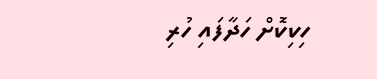ހިކިކޮށް ހަދާފައި ހުރި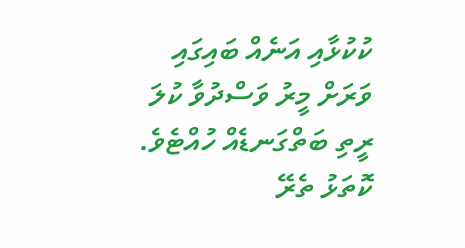ކުކުޅާއި އަނެއް ބައިގައި ވަރަށް މީރު ވަސްދުވާ ކުލަ ރީތި ބަތްގަނޑެއް ހުއްޓެވެ. ކޮތަޅު ތެރޭ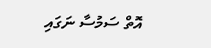އޮތް ސަމުސާ ނަގައި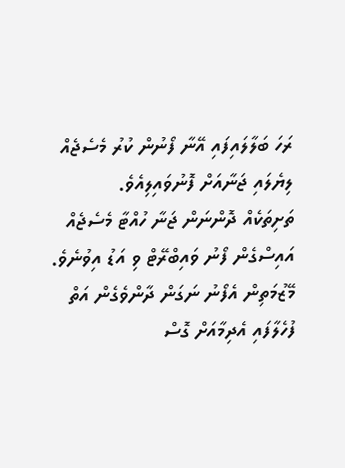ރަހަ ބަލާލައިފައި އޭނާ ފޯނުން ކުރު މެސެޖެއް ލިޔެލައި ޖަނާއަށް ފޮނުވައިލިއެވެ.
ތަށިތަކެއް ދޮންނަން ޖަނާ ހުއްޓާ މެސެޖެއް އައިސްގެން ފޯނު ވައިބްރޭޓް ވި އަޑު އިވުނެވެ. މޭޒުމަތިން އެފޯނު ނަގަން ދާންވެގެން އަތް ފުހެލާފައި އެދިމާއަށް ގޮސް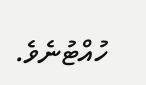ހުއްޓުނެވެ.